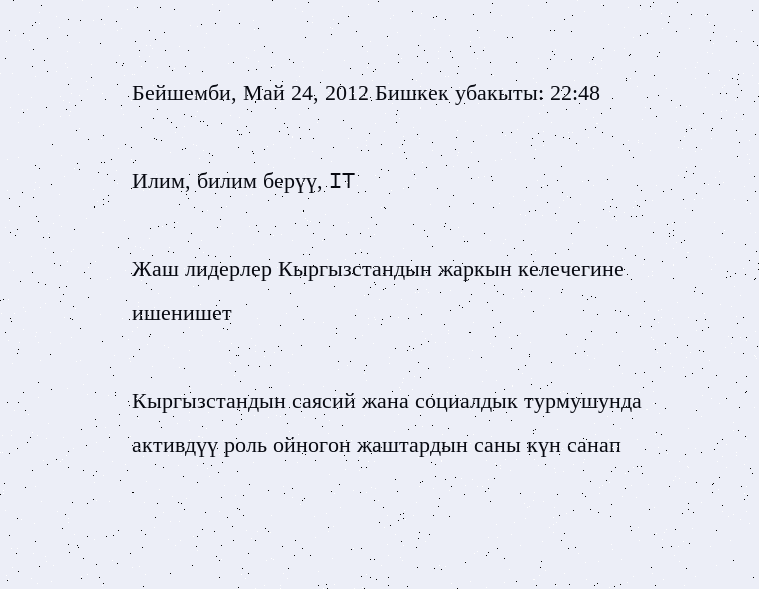Бейшемби, Май 24, 2012 Бишкек убакыты: 22:48

Илим, билим берүү, IT

Жаш лидерлер Кыргызстандын жаркын келечегине ишенишет

Кыргызстандын саясий жана социалдык турмушунда активдүү роль ойногон жаштардын саны күн санап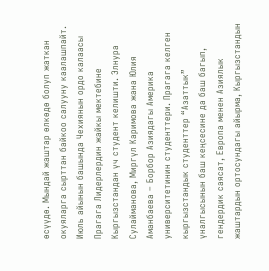өсүүдө. Мындай жаштар өлкөдө болуп жаткан окуяларга сырттан байкоо салууну каалашпайт. Июль айынын башында Чехиянын ордо калаасы Прагага Лидерлердин жайкы мектебине Кыргызстандан үч студент келишти. Элнура Сулайманова, Миргүл Каримова жана Юлия Аманбаева – Борбор Азиядагы Америка университетинин студенттери. Прагага келген кыргызстандык студенттер “Азаттык” үналгысынын баш кеңсесине да баш багып, гендердик саясат, Европа менен Азиялык жаштардын ортосундагы айырма, Кыргызстандын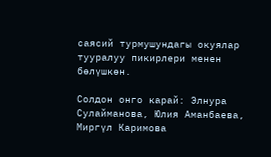саясий турмушундагы окуялар тууралуу пикирлери менен бөлүшкөн.

Солдон онго карай: Элнура Сулайманова, Юлия Аманбаева, Миргүл Каримова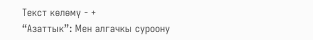Текст көлөмү - +
“Азаттык”: Мен алгачкы суроону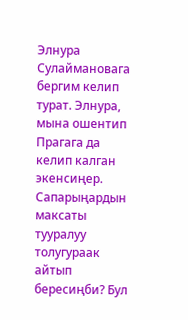Элнура Сулаймановага бергим келип турат. Элнура, мына ошентип Прагага да келип калган экенсиңер. Сапарыңардын максаты тууралуу толугураак айтып бересиңби? Бул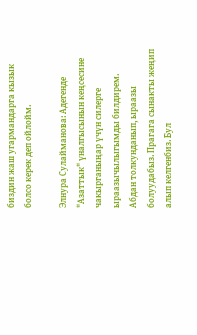биздин жаш угармандарга кызык болсо керек деп ойлойм.

Элнура Сулайманова: Адегенде "Азаттык" үналгысынын кеңсесине чакырганыңар үчүн силерге ыраазычылыгымды билдирем. Абдан толкунданып, ыраазы болуудабыз. Прагага сынакты жеңип алып келгенбиз. Бул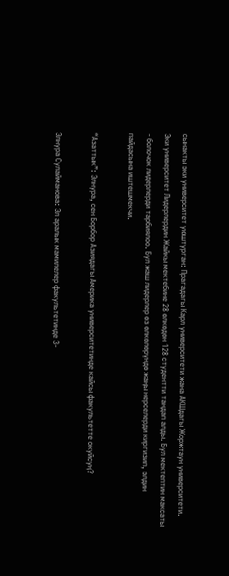сынакты эки университет уюштурган: Прагадагы Карл университети жана АКШдагы Жоржтаун университети. Эки университет Лидерлердин Жайкы мектебине 28 өлкөдөн 128 студентти тандап алды. Бул мектептин максаты - болочок лидерлерди тарбиялоо. Бул жаш лидерлер өз өлкөлөрүндө жаңы нерселерди киргизип, элдин пайдасына иштешмекчи.

“Азаттык”: Элнура, сен Борбор Азиядагы Америка университетинде кайсы факультетте окуйсуң?

Элнура Сулайманова: Эл аралык мамилелер факультетинде 3-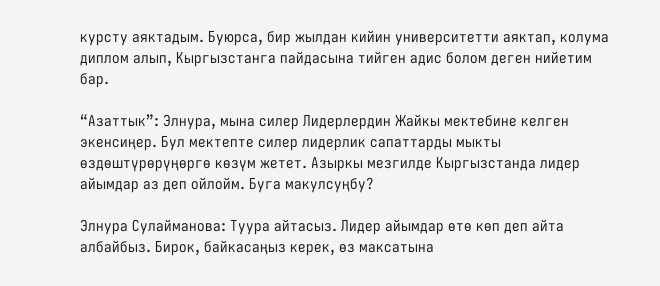курсту аяктадым. Буюрса, бир жылдан кийин университетти аяктап, колума диплом алып, Кыргызстанга пайдасына тийген адис болом деген нийетим бар.

“Азаттык”: Элнура, мына силер Лидерлердин Жайкы мектебине келген экенсиңер. Бул мектепте силер лидерлик сапаттарды мыкты өздөштүрөрүңөргө көзүм жетет. Азыркы мезгилде Кыргызстанда лидер айымдар аз деп ойлойм. Буга макулсуңбу?

Элнура Сулайманова: Туура айтасыз. Лидер айымдар өтө көп деп айта албайбыз. Бирок, байкасаңыз керек, өз максатына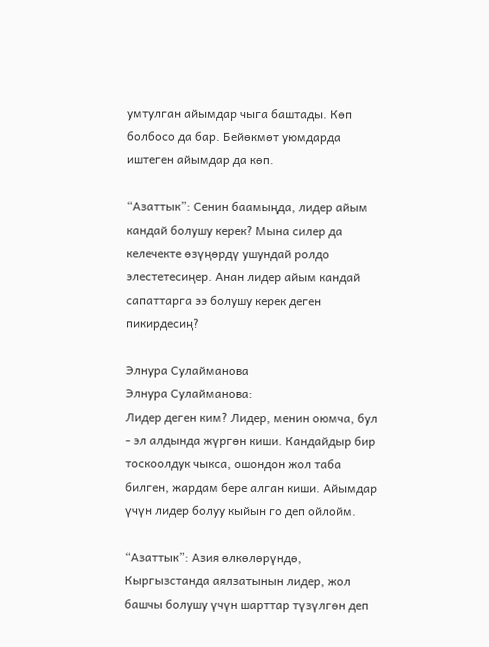умтулган айымдар чыга баштады. Көп болбосо да бар. Бейөкмөт уюмдарда иштеген айымдар да көп.

“Азаттык”: Сенин баамыңда, лидер айым кандай болушу керек? Мына силер да келечекте өзүңөрдү ушундай ролдо элестетесиңер. Анан лидер айым кандай сапаттарга ээ болушу керек деген пикирдесиң?

Элнура Сулайманова
Элнура Сулайманова:
Лидер деген ким? Лидер, менин оюмча, бул - эл алдында жүргөн киши. Кандайдыр бир тоскоолдук чыкса, ошондон жол таба билген, жардам бере алган киши. Айымдар үчүн лидер болуу кыйын го деп ойлойм.

“Азаттык”: Азия өлкөлөрүндө, Кыргызстанда аялзатынын лидер, жол башчы болушу үчүн шарттар түзүлгөн деп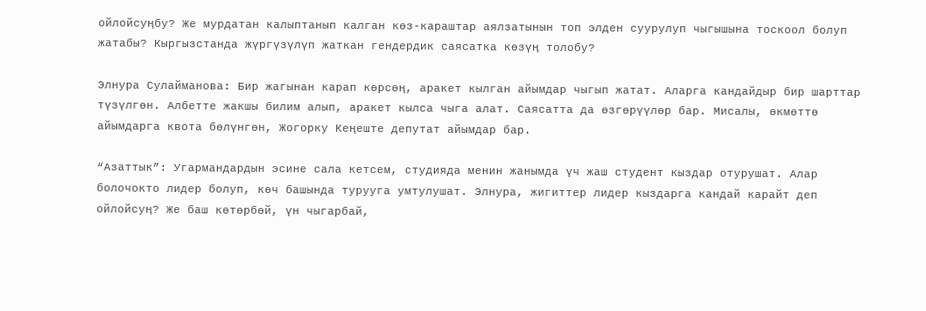ойлойсуңбу? Же мурдатан калыптанып калган көз-караштар аялзатынын топ элден суурулуп чыгышына тоскоол болуп жатабы? Кыргызстанда жүргүзүлүп жаткан гендердик саясатка көзүң толобу?

Элнура Сулайманова: Бир жагынан карап көрсөң, аракет кылган айымдар чыгып жатат. Аларга кандайдыр бир шарттар түзүлгөн. Албетте жакшы билим алып, аракет кылса чыга алат. Саясатта да өзгөрүүлөр бар. Мисалы, өкмөттө айымдарга квота бөлүнгөн, Жогорку Кеңеште депутат айымдар бар.

“Азаттык”: Угармандардын эсине сала кетсем, студияда менин жанымда үч жаш студент кыздар отурушат. Алар болочокто лидер болуп, көч башында турууга умтулушат. Элнура, жигиттер лидер кыздарга кандай карайт деп ойлойсуң? Же баш көтөрбөй, үн чыгарбай,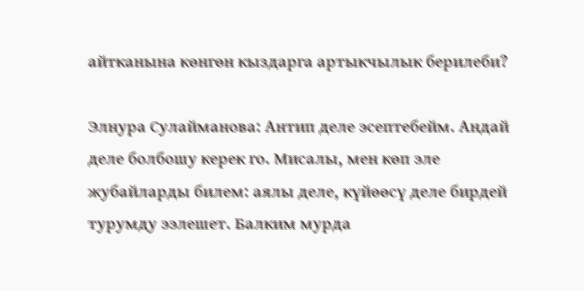айтканына көнгөн кыздарга артыкчылык берилеби?

Элнура Сулайманова: Антип деле эсептебейм. Андай деле болбошу керек го. Мисалы, мен көп эле жубайларды билем: аялы деле, күйөөсү деле бирдей турумду ээлешет. Балким мурда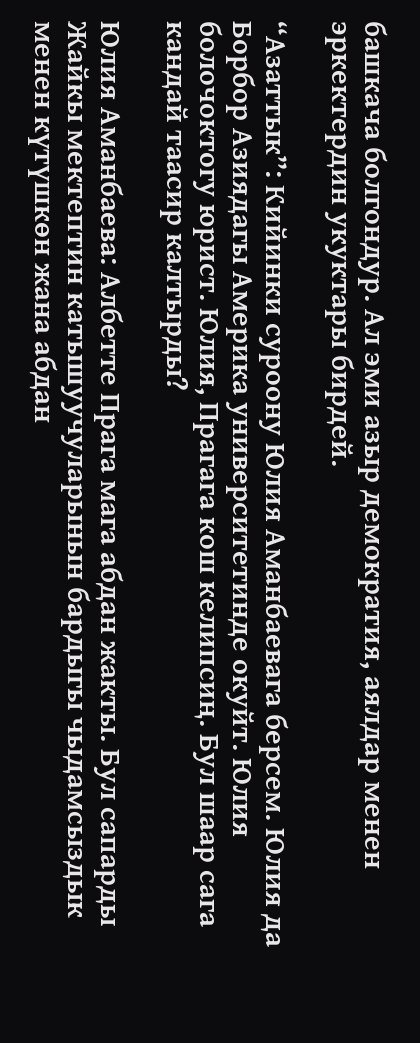башкача болгондур. Ал эми азыр демократия, аялдар менен эркектердин укуктары бирдей.

“Азаттык”: Кийинки суроону Юлия Аманбаевага берсем. Юлия да Борбор Азиядагы Америка университетинде окуйт. Юлия болочоктогу юрист. Юлия, Прагага кош келипсиң. Бул шаар сага кандай таасир калтырды?

Юлия Аманбаева: Албетте Прага мага абдан жакты. Бул сапарды Жайкы мектептин катышуучуларынын бардыгы чыдамсыздык менен күтүшкөн жана абдан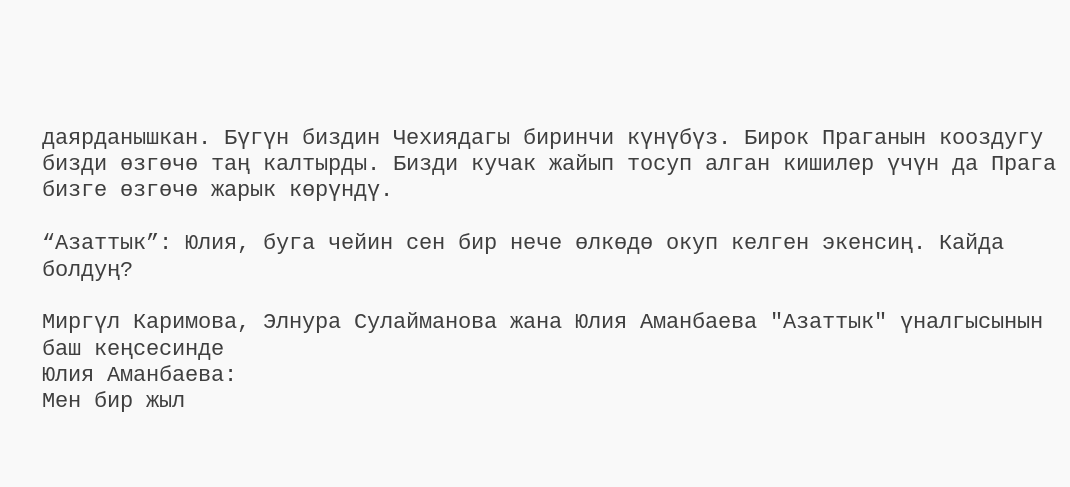даярданышкан. Бүгүн биздин Чехиядагы биринчи күнүбүз. Бирок Праганын кооздугу бизди өзгөчө таң калтырды. Бизди кучак жайып тосуп алган кишилер үчүн да Прага бизге өзгөчө жарык көрүндү.

“Азаттык”: Юлия, буга чейин сен бир нече өлкөдө окуп келген экенсиң. Кайда болдуң?

Миргүл Каримова, Элнура Сулайманова жана Юлия Аманбаева "Азаттык" үналгысынын баш кеңсесинде
Юлия Аманбаева:
Мен бир жыл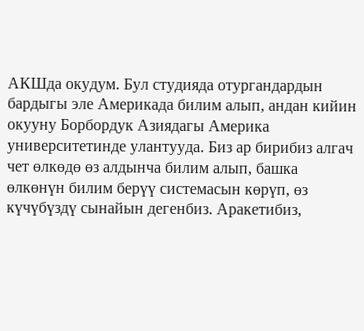АКШда окудум. Бул студияда отургандардын бардыгы эле Америкада билим алып, андан кийин окууну Борбордук Азиядагы Америка университетинде улантууда. Биз ар бирибиз алгач чет өлкөдө өз алдынча билим алып, башка өлкөнүн билим берүү системасын көрүп, өз күчүбүздү сынайын дегенбиз. Аракетибиз,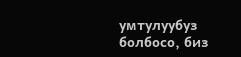умтулуубуз болбосо, биз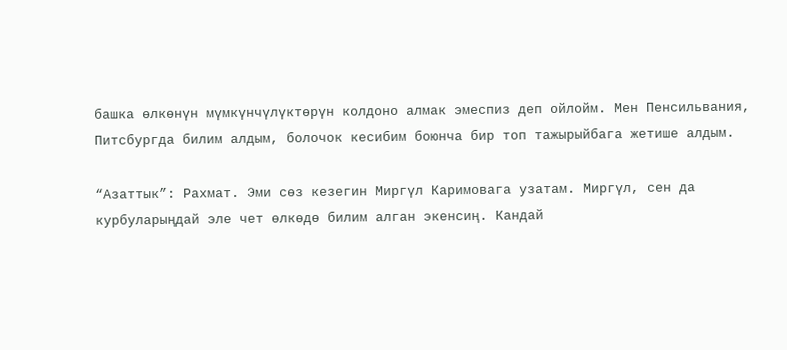башка өлкөнүн мүмкүнчүлүктөрүн колдоно алмак эмеспиз деп ойлойм. Мен Пенсильвания, Питсбургда билим алдым, болочок кесибим боюнча бир топ тажырыйбага жетише алдым.

“Азаттык”: Рахмат. Эми сөз кезегин Миргүл Каримовага узатам. Миргүл, сен да курбуларыңдай эле чет өлкөдө билим алган экенсиң. Кандай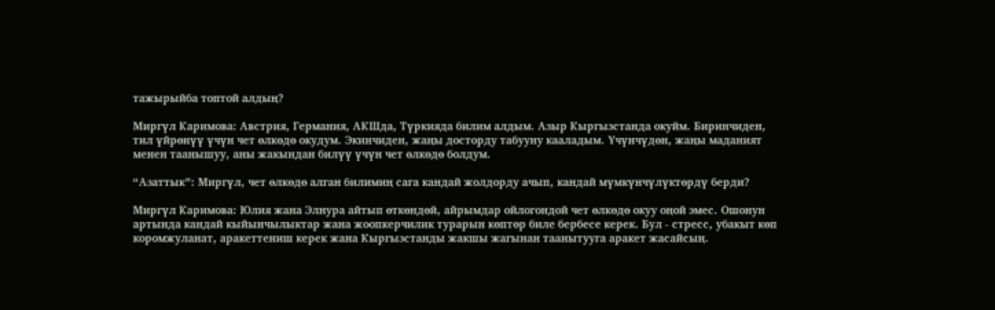тажырыйба топтой алдың?

Миргүл Каримова: Австрия, Германия, АКШда, Түркияда билим алдым. Азыр Кыргызстанда окуйм. Биринчиден, тил үйрөнүү үчүн чет өлкөдө окудум. Экинчиден, жаңы досторду табууну кааладым. Үчүнчүдөн, жаңы маданият менен таанышуу, аны жакындан билүү үчүн чет өлкөдө болдум.

“Азаттык”: Миргүл, чет өлкөдө алган билимиң сага кандай жолдорду ачып, кандай мүмкүнчүлүктөрдү берди?

Миргүл Каримова: Юлия жана Элнура айтып өткөндөй, айрымдар ойлогондой чет өлкөдө окуу оңой эмес. Ошонун артында кандай кыйынчылыктар жана жоопкерчилик турарын көптөр биле бербесе керек. Бул - стресс, убакыт көп коромжуланат, аракеттениш керек жана Кыргызстанды жакшы жагынан таанытууга аракет жасайсың.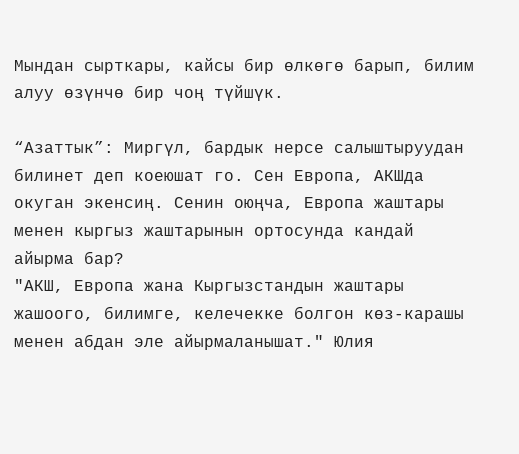Мындан сырткары, кайсы бир өлкөгө барып, билим алуу өзүнчө бир чоң түйшүк.

“Азаттык”: Миргүл, бардык нерсе салыштыруудан билинет деп коеюшат го. Сен Европа, АКШда окуган экенсиң. Сенин оюңча, Европа жаштары менен кыргыз жаштарынын ортосунда кандай айырма бар?
"АКШ, Европа жана Кыргызстандын жаштары жашоого, билимге, келечекке болгон көз-карашы менен абдан эле айырмаланышат." Юлия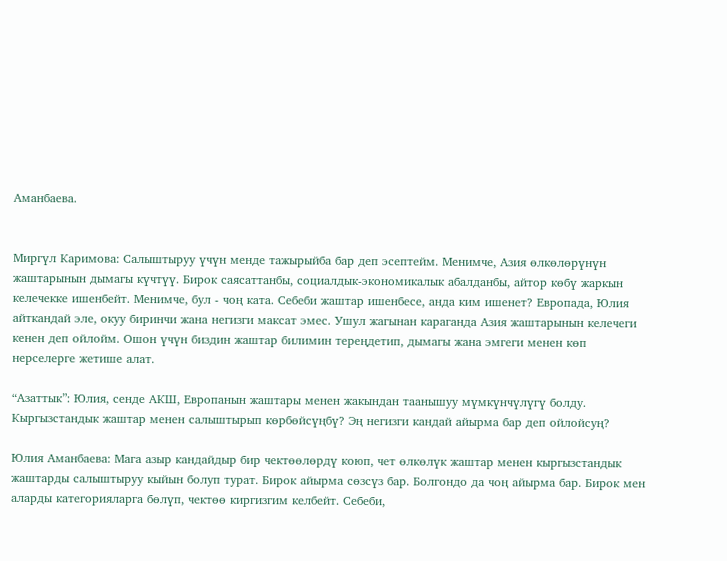Аманбаева.


Миргүл Каримова: Салыштыруу үчүн менде тажырыйба бар деп эсептейм. Менимче, Азия өлкөлөрүнүн жаштарынын дымагы күчтүү. Бирок саясаттанбы, социалдык-экономикалык абалданбы, айтор көбү жаркын келечекке ишенбейт. Менимче, бул - чоң ката. Себеби жаштар ишенбесе, анда ким ишенет? Европада, Юлия айткандай эле, окуу биринчи жана негизги максат эмес. Ушул жагынан караганда Азия жаштарынын келечеги кенен деп ойлойм. Ошон үчүн биздин жаштар билимин тереңдетип, дымагы жана эмгеги менен көп нерселерге жетише алат.

“Азаттык”: Юлия, сенде АКШ, Европанын жаштары менен жакындан таанышуу мүмкүнчүлүгү болду. Кыргызстандык жаштар менен салыштырып көрбөйсүңбү? Эң негизги кандай айырма бар деп ойлойсуң?

Юлия Аманбаева: Мага азыр кандайдыр бир чектөөлөрдү коюп, чет өлкөлүк жаштар менен кыргызстандык жаштарды салыштыруу кыйын болуп турат. Бирок айырма сөзсүз бар. Болгондо да чоң айырма бар. Бирок мен аларды категорияларга бөлүп, чектөө киргизгим келбейт. Себеби,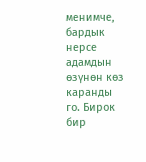менимче, бардык нерсе адамдын өзүнөн көз каранды го. Бирок бир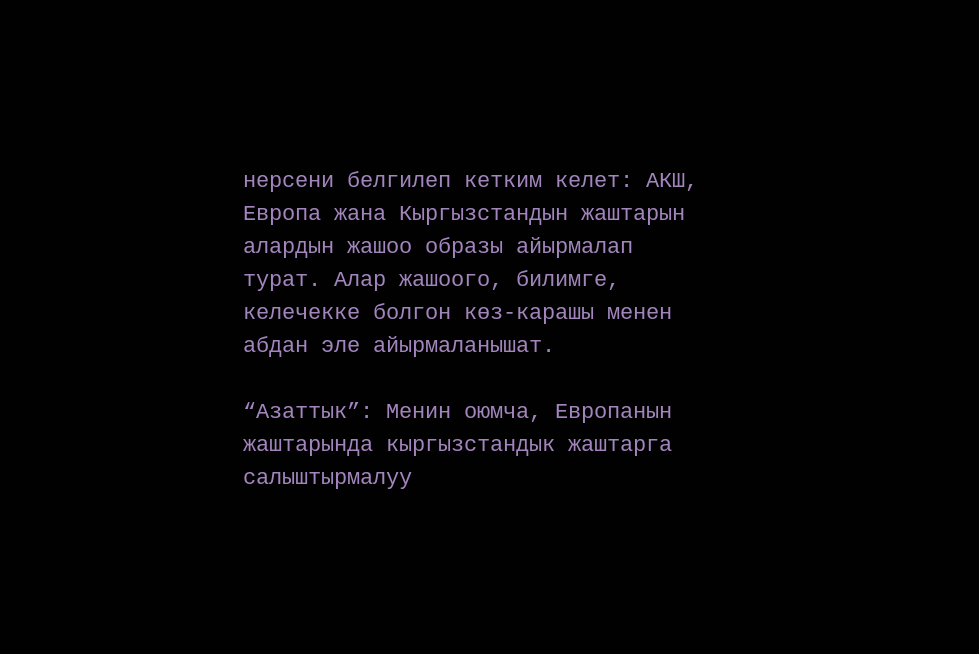нерсени белгилеп кетким келет: АКШ, Европа жана Кыргызстандын жаштарын алардын жашоо образы айырмалап турат. Алар жашоого, билимге, келечекке болгон көз-карашы менен абдан эле айырмаланышат.

“Азаттык”: Менин оюмча, Европанын жаштарында кыргызстандык жаштарга салыштырмалуу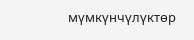мүмкүнчүлүктөр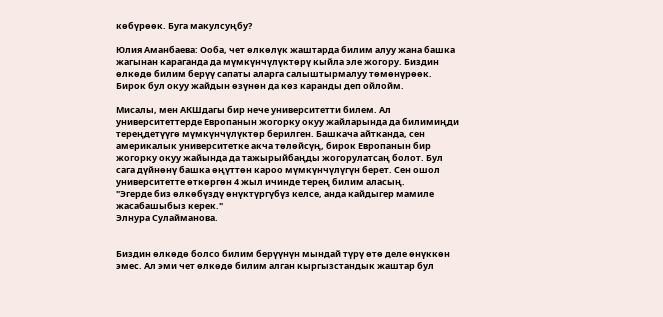көбүрөөк. Буга макулсуңбу?

Юлия Аманбаева: Ооба, чет өлкөлүк жаштарда билим алуу жана башка жагынан караганда да мүмкүнчүлүктөрү кыйла эле жогору. Биздин өлкөдө билим берүү сапаты аларга салыштырмалуу төмөнүрөөк. Бирок бул окуу жайдын өзүнөн да көз каранды деп ойлойм.

Мисалы, мен АКШдагы бир нече университетти билем. Ал университеттерде Европанын жогорку окуу жайларында да билимиңди тереңдетүүгө мүмкүнчүлүктөр берилген. Башкача айтканда, сен америкалык университетке акча төлөйсүң, бирок Европанын бир жогорку окуу жайында да тажырыйбаңды жогорулатсаң болот. Бул сага дүйнөнү башка өңүттөн кароо мүмкүнчүлүгүн берет. Сен ошол университетте өткөргөн 4 жыл ичинде терең билим аласың.
"Эгерде биз өлкөбүздү өнүктүргүбүз келсе, анда кайдыгер мамиле жасабашыбыз керек."
Элнура Сулайманова.


Биздин өлкөдө болсо билим берүүнүн мындай түрү өтө деле өнүккөн эмес. Ал эми чет өлкөдө билим алган кыргызстандык жаштар бул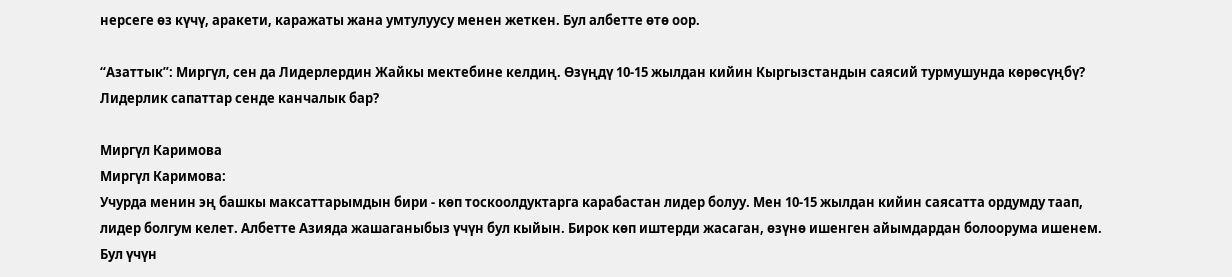нерсеге өз күчү, аракети, каражаты жана умтулуусу менен жеткен. Бул албетте өтө оор.

“Азаттык”: Миргүл, сен да Лидерлердин Жайкы мектебине келдиң. Өзүңдү 10-15 жылдан кийин Кыргызстандын саясий турмушунда көрөсүңбү? Лидерлик сапаттар сенде канчалык бар?

Миргүл Каримова
Миргүл Каримова:
Учурда менин эң башкы максаттарымдын бири - көп тоскоолдуктарга карабастан лидер болуу. Мен 10-15 жылдан кийин саясатта ордумду таап, лидер болгум келет. Албетте Азияда жашаганыбыз үчүн бул кыйын. Бирок көп иштерди жасаган, өзүнө ишенген айымдардан болоорума ишенем. Бул үчүн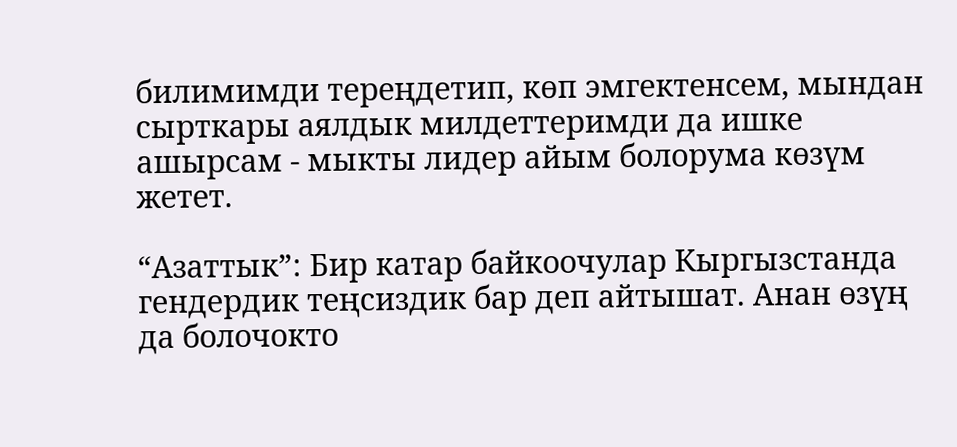билимимди тереңдетип, көп эмгектенсем, мындан сырткары аялдык милдеттеримди да ишке ашырсам - мыкты лидер айым болорума көзүм жетет.

“Азаттык”: Бир катар байкоочулар Кыргызстанда гендердик теңсиздик бар деп айтышат. Анан өзүң да болочокто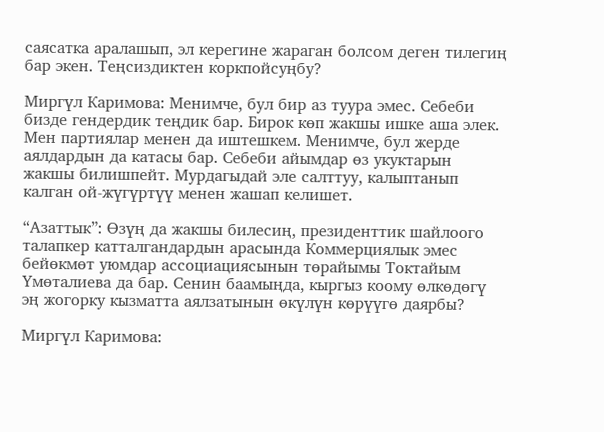саясатка аралашып, эл керегине жараган болсом деген тилегиң бар экен. Теңсиздиктен коркпойсуңбу?

Миргүл Каримова: Менимче, бул бир аз туура эмес. Себеби бизде гендердик теңдик бар. Бирок көп жакшы ишке аша элек. Мен партиялар менен да иштешкем. Менимче, бул жерде аялдардын да катасы бар. Себеби айымдар өз укуктарын жакшы билишпейт. Мурдагыдай эле салттуу, калыптанып калган ой-жүгүртүү менен жашап келишет.

“Азаттык”: Өзүң да жакшы билесиң, президенттик шайлоого талапкер катталгандардын арасында Коммерциялык эмес бейөкмөт уюмдар ассоциациясынын төрайымы Токтайым Үмөталиева да бар. Сенин баамыңда, кыргыз коому өлкөдөгү эң жогорку кызматта аялзатынын өкүлүн көрүүгө даярбы?

Миргүл Каримова: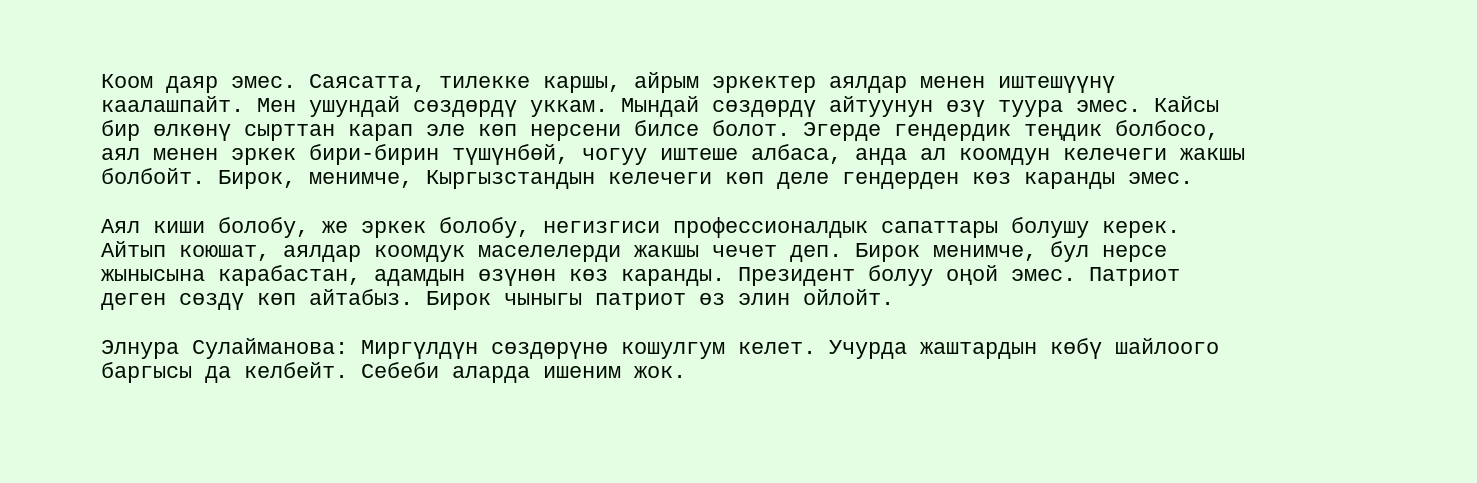Коом даяр эмес. Саясатта, тилекке каршы, айрым эркектер аялдар менен иштешүүнү каалашпайт. Мен ушундай сөздөрдү уккам. Мындай сөздөрдү айтуунун өзү туура эмес. Кайсы бир өлкөнү сырттан карап эле көп нерсени билсе болот. Эгерде гендердик теңдик болбосо, аял менен эркек бири-бирин түшүнбөй, чогуу иштеше албаса, анда ал коомдун келечеги жакшы болбойт. Бирок, менимче, Кыргызстандын келечеги көп деле гендерден көз каранды эмес.

Аял киши болобу, же эркек болобу, негизгиси профессионалдык сапаттары болушу керек. Айтып коюшат, аялдар коомдук маселелерди жакшы чечет деп. Бирок менимче, бул нерсе жынысына карабастан, адамдын өзүнөн көз каранды. Президент болуу оңой эмес. Патриот деген сөздү көп айтабыз. Бирок чыныгы патриот өз элин ойлойт.

Элнура Сулайманова: Миргүлдүн сөздөрүнө кошулгум келет. Учурда жаштардын көбү шайлоого баргысы да келбейт. Себеби аларда ишеним жок.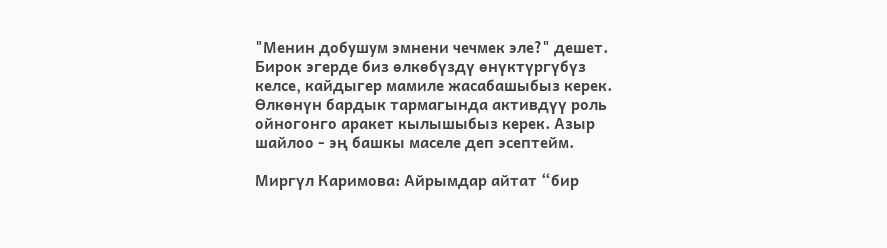"Менин добушум эмнени чечмек эле?" дешет. Бирок эгерде биз өлкөбүздү өнүктүргүбүз келсе, кайдыгер мамиле жасабашыбыз керек. Өлкөнүн бардык тармагында активдүү роль ойногонго аракет кылышыбыз керек. Азыр шайлоо - эң башкы маселе деп эсептейм.

Миргүл Каримова: Айрымдар айтат “бир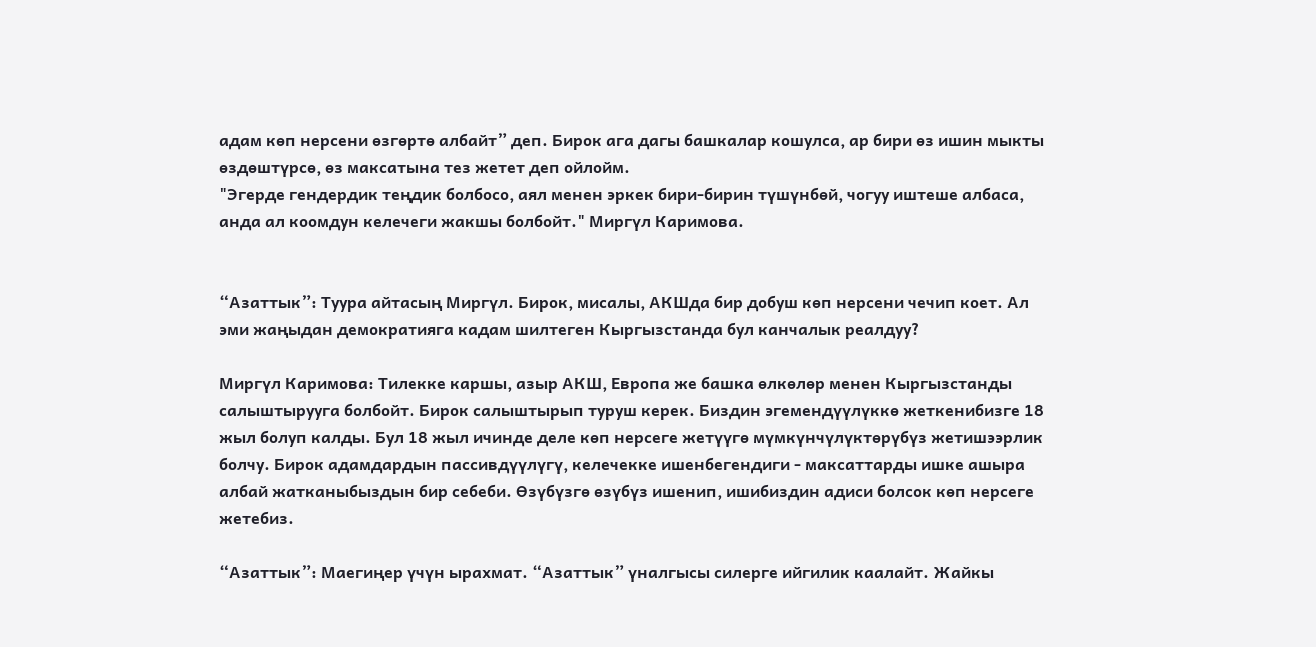адам көп нерсени өзгөртө албайт” деп. Бирок ага дагы башкалар кошулса, ар бири өз ишин мыкты өздөштүрсө, өз максатына тез жетет деп ойлойм.
"Эгерде гендердик теңдик болбосо, аял менен эркек бири-бирин түшүнбөй, чогуу иштеше албаса, анда ал коомдун келечеги жакшы болбойт." Миргүл Каримова.


“Азаттык”: Туура айтасың Миргүл. Бирок, мисалы, АКШда бир добуш көп нерсени чечип коет. Ал эми жаңыдан демократияга кадам шилтеген Кыргызстанда бул канчалык реалдуу?

Миргүл Каримова: Тилекке каршы, азыр АКШ, Европа же башка өлкөлөр менен Кыргызстанды салыштырууга болбойт. Бирок салыштырып туруш керек. Биздин эгемендүүлүккө жеткенибизге 18 жыл болуп калды. Бул 18 жыл ичинде деле көп нерсеге жетүүгө мүмкүнчүлүктөрүбүз жетишээрлик болчу. Бирок адамдардын пассивдүүлүгү, келечекке ишенбегендиги - максаттарды ишке ашыра албай жатканыбыздын бир себеби. Өзүбүзгө өзүбүз ишенип, ишибиздин адиси болсок көп нерсеге жетебиз.

“Азаттык”: Маегиңер үчүн ырахмат. “Азаттык” үналгысы силерге ийгилик каалайт. Жайкы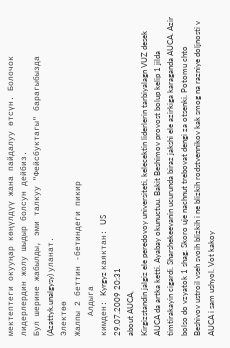мектептеги окууңар көңүлдүү жана пайдалуу өтсүн. Болочок лидерлердин жолу шыдыр болсун дейбиз.
Бул шерине жабылды, эми талкуу "Фейсбуктагы" барагыбызда (Azattyk.unalgysy) уланат.
Электөө
Жалпы 2 беттин -бетиндеги пикир
    Алдыга
кимден: Kyrgyz каяктан: US
29.07.2009 20:31
about AUCA,
Kirgizstandin jalgiz ele peredovoy universiteti, kelecektin liderlerin tarbiyalagn VUZ desek AUCA da artka ketti. Ayabay okunuctuu. Bakit Beshimov provost bolup kelip 1 jilda timtirakayin cigardi. Sharshekeevanin ucurunda biraz jakshi ele azirkiga karaganda AUCA. Azir bolso do vzyatok 1 shag. Skoro uje nachnut trebovat dengi za otsenki. Potomu chto Beshivov ustroil vseh svoih blizkih i ne blizkih rodstvennikov kak smog na razniye doljnosti v AUCA i sam ushyol. Vot kakoy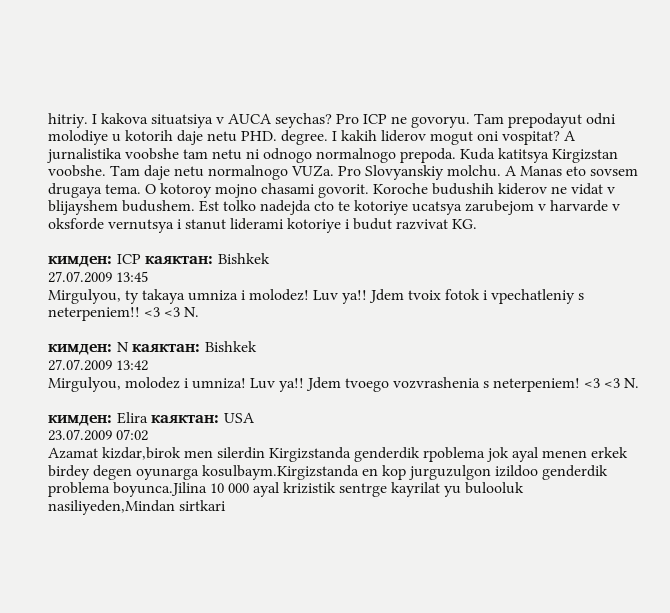hitriy. I kakova situatsiya v AUCA seychas? Pro ICP ne govoryu. Tam prepodayut odni molodiye u kotorih daje netu PHD. degree. I kakih liderov mogut oni vospitat? A jurnalistika voobshe tam netu ni odnogo normalnogo prepoda. Kuda katitsya Kirgizstan voobshe. Tam daje netu normalnogo VUZa. Pro Slovyanskiy molchu. A Manas eto sovsem drugaya tema. O kotoroy mojno chasami govorit. Koroche budushih kiderov ne vidat v blijayshem budushem. Est tolko nadejda cto te kotoriye ucatsya zarubejom v harvarde v oksforde vernutsya i stanut liderami kotoriye i budut razvivat KG.

кимден: ICP каяктан: Bishkek
27.07.2009 13:45
Mirgulyou, ty takaya umniza i molodez! Luv ya!! Jdem tvoix fotok i vpechatleniy s neterpeniem!! <3 <3 N.

кимден: N каяктан: Bishkek
27.07.2009 13:42
Mirgulyou, molodez i umniza! Luv ya!! Jdem tvoego vozvrashenia s neterpeniem! <3 <3 N.

кимден: Elira каяктан: USA
23.07.2009 07:02
Azamat kizdar,birok men silerdin Kirgizstanda genderdik rpoblema jok ayal menen erkek birdey degen oyunarga kosulbaym.Kirgizstanda en kop jurguzulgon izildoo genderdik problema boyunca.Jilina 10 000 ayal krizistik sentrge kayrilat yu bulooluk nasiliyeden,Mindan sirtkari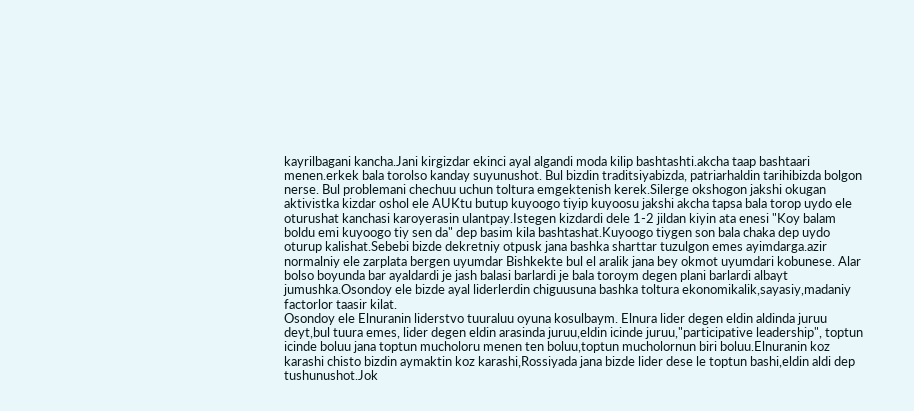kayrilbagani kancha.Jani kirgizdar ekinci ayal algandi moda kilip bashtashti.akcha taap bashtaari menen.erkek bala torolso kanday suyunushot. Bul bizdin traditsiyabizda, patriarhaldin tarihibizda bolgon nerse. Bul problemani chechuu uchun toltura emgektenish kerek.Silerge okshogon jakshi okugan aktivistka kizdar oshol ele AUKtu butup kuyoogo tiyip kuyoosu jakshi akcha tapsa bala torop uydo ele oturushat kanchasi karoyerasin ulantpay.Istegen kizdardi dele 1-2 jildan kiyin ata enesi "Koy balam boldu emi kuyoogo tiy sen da" dep basim kila bashtashat.Kuyoogo tiygen son bala chaka dep uydo oturup kalishat.Sebebi bizde dekretniy otpusk jana bashka sharttar tuzulgon emes ayimdarga.azir normalniy ele zarplata bergen uyumdar Bishkekte bul el aralik jana bey okmot uyumdari kobunese. Alar bolso boyunda bar ayaldardi je jash balasi barlardi je bala toroym degen plani barlardi albayt jumushka.Osondoy ele bizde ayal liderlerdin chiguusuna bashka toltura ekonomikalik,sayasiy,madaniy factorlor taasir kilat.
Osondoy ele Elnuranin liderstvo tuuraluu oyuna kosulbaym. Elnura lider degen eldin aldinda juruu deyt,bul tuura emes, lider degen eldin arasinda juruu,eldin icinde juruu,"participative leadership", toptun icinde boluu jana toptun mucholoru menen ten boluu,toptun mucholornun biri boluu.Elnuranin koz karashi chisto bizdin aymaktin koz karashi,Rossiyada jana bizde lider dese le toptun bashi,eldin aldi dep tushunushot.Jok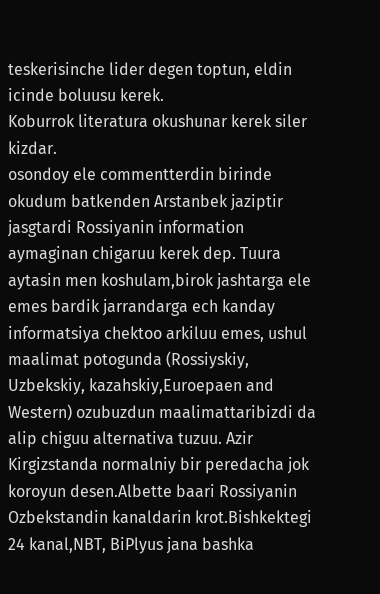teskerisinche lider degen toptun, eldin icinde boluusu kerek.
Koburrok literatura okushunar kerek siler kizdar.
osondoy ele commentterdin birinde okudum batkenden Arstanbek jaziptir jasgtardi Rossiyanin information aymaginan chigaruu kerek dep. Tuura aytasin men koshulam,birok jashtarga ele emes bardik jarrandarga ech kanday informatsiya chektoo arkiluu emes, ushul maalimat potogunda (Rossiyskiy, Uzbekskiy, kazahskiy,Euroepaen and Western) ozubuzdun maalimattaribizdi da alip chiguu alternativa tuzuu. Azir Kirgizstanda normalniy bir peredacha jok koroyun desen.Albette baari Rossiyanin Ozbekstandin kanaldarin krot.Bishkektegi 24 kanal,NBT, BiPlyus jana bashka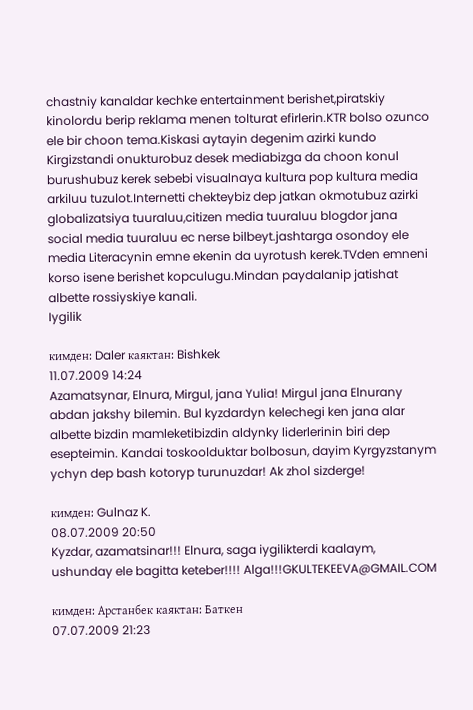chastniy kanaldar kechke entertainment berishet,piratskiy kinolordu berip reklama menen tolturat efirlerin.KTR bolso ozunco ele bir choon tema.Kiskasi aytayin degenim azirki kundo Kirgizstandi onukturobuz desek mediabizga da choon konul burushubuz kerek sebebi visualnaya kultura pop kultura media arkiluu tuzulot.Internetti chekteybiz dep jatkan okmotubuz azirki globalizatsiya tuuraluu,citizen media tuuraluu blogdor jana social media tuuraluu ec nerse bilbeyt.jashtarga osondoy ele media Literacynin emne ekenin da uyrotush kerek.TVden emneni korso isene berishet kopculugu.Mindan paydalanip jatishat albette rossiyskiye kanali.
Iygilik

кимден: Daler каяктан: Bishkek
11.07.2009 14:24
Azamatsynar, Elnura, Mirgul, jana Yulia! Mirgul jana Elnurany abdan jakshy bilemin. Bul kyzdardyn kelechegi ken jana alar albette bizdin mamleketibizdin aldynky liderlerinin biri dep esepteimin. Kandai toskoolduktar bolbosun, dayim Kyrgyzstanym ychyn dep bash kotoryp turunuzdar! Ak zhol sizderge!

кимден: Gulnaz K.
08.07.2009 20:50
Kyzdar, azamatsinar!!! Elnura, saga iygilikterdi kaalaym, ushunday ele bagitta keteber!!!! Alga!!!GKULTEKEEVA@GMAIL.COM

кимден: Арстанбек каяктан: Баткен
07.07.2009 21:23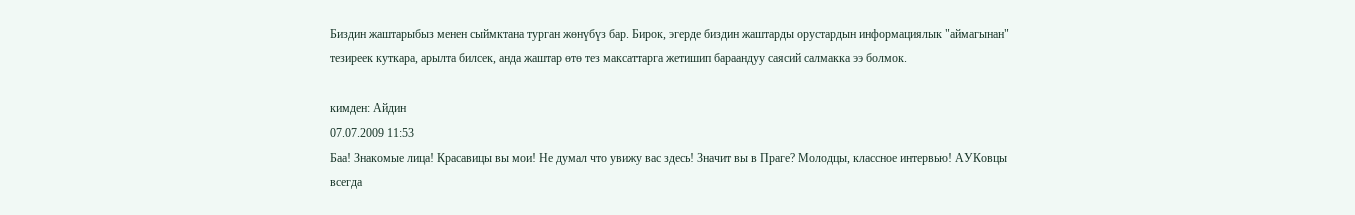Биздин жаштарыбыз менен сыймктана турган жөнүбүз бар. Бирок, эгерде биздин жаштарды орустардын информациялык "аймагынан" тезиреек куткара, арылта билсек, анда жаштар өтө тез максаттарга жетишип бараандуу саясий салмакка ээ болмок.

кимден: Айдин
07.07.2009 11:53
Баа! Знакомые лица! Красавицы вы мои! Не думал что увижу вас здесь! Значит вы в Праге? Молодцы, классное интервью! АУКовцы всегда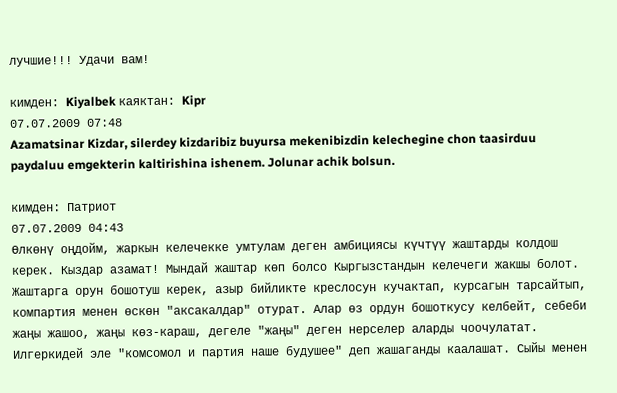лучшие!!! Удачи вам!

кимден: Kiyalbek каяктан: Kipr
07.07.2009 07:48
Azamatsinar Kizdar, silerdey kizdaribiz buyursa mekenibizdin kelechegine chon taasirduu paydaluu emgekterin kaltirishina ishenem. Jolunar achik bolsun.

кимден: Патриот
07.07.2009 04:43
Өлкөнү оңдойм, жаркын келечекке умтулам деген амбициясы күчтүү жаштарды колдош керек. Кыздар азамат! Мындай жаштар көп болсо Кыргызстандын келечеги жакшы болот. Жаштарга орун бошотуш керек, азыр бийликте креслосун кучактап, курсагын тарсайтып, компартия менен өскөн "аксакалдар" отурат. Алар өз ордун бошоткусу келбейт, себеби жаңы жашоо, жаңы көз-караш, дегеле "жаңы" деген нерселер аларды чоочулатат. Илгеркидей эле "комсомол и партия наше будушее" деп жашаганды каалашат. Сыйы менен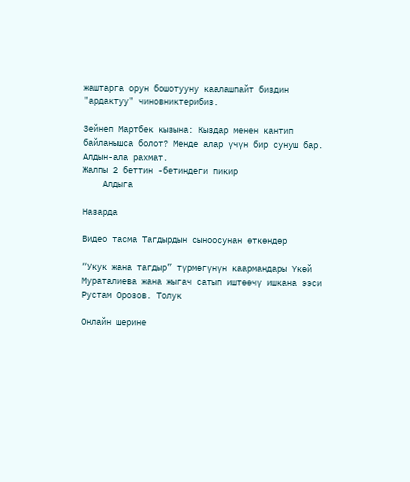жаштарга орун бошотууну каалашпайт биздин "ардактуу" чиновниктерибиз.

Зейнеп Мартбек кызына: Кыздар менен кантип байланышса болот? Менде алар үчүн бир сунуш бар. Алдын-ала рахмат.
Жалпы 2 беттин -бетиндеги пикир
    Алдыга

Назарда

Видео тасма Тагдырдын сыноосунан өткөндөр

“Укук жана тагдыр” түрмөгүнүн каармандары Үкөй Мураталиева жана жыгач сатып иштөөчү ишкана ээси Рустам Орозов. Толук

Онлайн шерине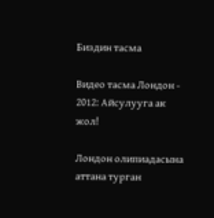Биздин тасма

Видео тасма Лондон - 2012: Айсулууга ак жол!

Лондон олипиадасына аттана турган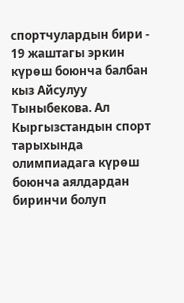спортчулардын бири - 19 жаштагы эркин күрөш боюнча балбан кыз Айсулуу Тыныбекова. Ал Кыргызстандын спорт тарыхында олимпиадага күрөш боюнча аялдардан биринчи болуп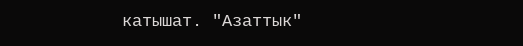катышат. "Азаттык"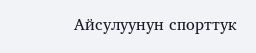Айсулуунун спорттук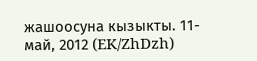жашоосуна кызыкты. 11-май, 2012 (EK/ZhDzh)